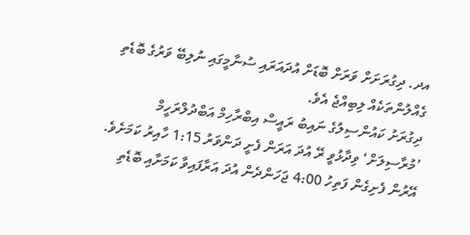އދ. ދިގުރަށަށް ވަރަށް ބޮޑަށް އުދައަރައި ސުނާމީގައި ނުލިބޭ ވަރުގެ ބޮޑެތި ގެއްލުންތަކެއް ލިބިއްޖެ އެވެ.
ދިގުރަށު ކައުންސިލުގެ ނައިބު ރައީސް އިބްރާހިމް އަބްދުލްރަހީމް ’މުރާސިލަށް‘ ވިދާޅުވީ ރޭ އުދަ އަރަން ފެށީ ދަންވަރު 1:15 ހާއިރު ކަމަށެވެ. އޭރުން ފެށިގެން ފަތިހު 4:00 ޖަހަންދެން އުދަ އަރާފައިވާ ކަމަށާއި ބޮޑެތި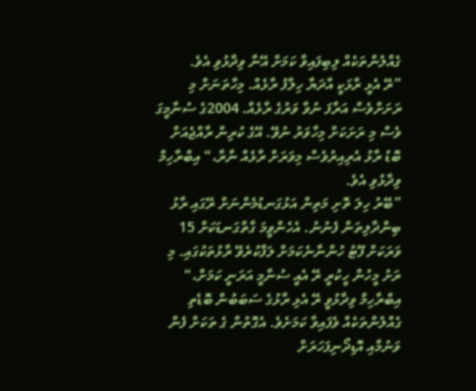ގެއްލުންތަކެއް ލިބިފައިވާ ކަމަށް އޭނާ ވިދާޅުވި އެވެ.
”ރޭ އެޅީ ރާޅަކީ އާދަޔާ ހިލާފު ރާޅެއް. މިހާތަނަށް މި ރަށަށްވެސް އަރާފަ ނުވާ ވަރުގެ ރާޅެއް. 2004ގެ ސުނާމީގަ ވެސް މި ރަށަކަށް މިހާވަރު ނުވޭ. އޭގެ ކުރިން ރާއްޖެއަށް ބޮޑު ރާޅު އެރިއިރުވެސް މިވަރަށް ރާޅެއް ނާރާ،“ އިބްރާހިމް ވިދާޅުވި އެވެ.
”ބޭރު ހިލަ ތޮށި މަތިން އަޅުގަނޑުމެންނަށް ރޭގައި ރާޅު ބިންދާލިތަން ފެނުނު. އެހެންވީމަ ގާތްގަނޑަކަށް 15 ވަރަކަށް ފޫޓު ހުންނާނެކަމަށް ލަފާކުރެވޭ ރާޅުތަކުގައި. މި ރަށު މީހުން ހީކުރީ ރޭ އެއީ ސުނާމީ އަރަނީ ކަމަށް،“
އިބްރާހިމް ވިދާޅުވީ ރޭ އެޅި ރާޅުގެ ސަބަބުން ބޮޑެތި ގެއްލުންތަކެއް ވެފައިވާ ކަމަށެވެ. އެގޮތުން ގެ ތަކަށް ފެން ވަނުމާއި އޮޑިދޯނިފަހަރަށް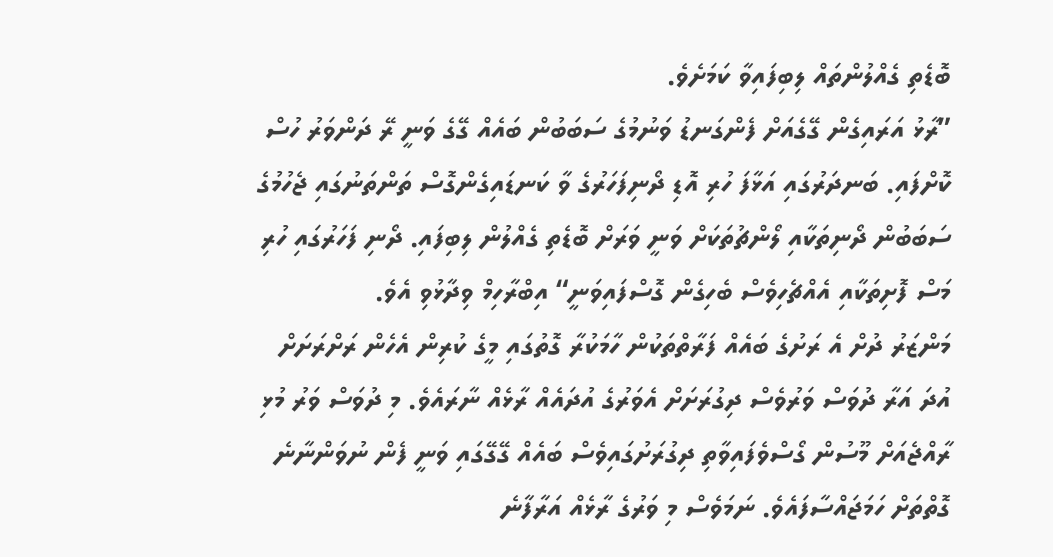ބޮޑެތި ގެއްލުންތައް ލިބިފައިވާ ކަމަށެވެ.
”ރާޅު އަރައިގެން ގޭގެއަށް ފެންގަނޑު ވަނުމުގެ ސަބަބުން ބައެއް ގޭގެ ވަނީ ރޭ ދަންވަރު ހުސް ކޮށްފައި. ބަނދަރުގައި އަޅާފަ ހުރި އޮޑި ދޯނިފަހަރުގެ ވާ ކަނޑައިގެންގޮސް ތަންތަނުގައި ޖެހުމުގެ ސަބަބުން ދޯނިތަކާއި ލޯންޗުތަކަށް ވަނީ ވަރަށް ބޮޑެތި ގެއްލުން ލިބިފައި. ދޯނި ފަހަރުގައި ހުރި މަސް ފޮށިތަކާއި އެއްޗެހިވެސް ބެހިގެން ގޮސްފައިވަނީ“ އިބްރާހިމް ވިދާޅުވި އެވެ.
މަންޒަރު ދުށް އެ ރަށުގެ ބައެއް ފަރާތްތަކުން ހާމަކުރާ ގޮތުގައި މީގެ ކުރިން އެހެން ރަށްރަށަށް އުދަ އަރާ ދުވަސް ވަރުވެސް ދިގުރަށަށް އެވަރުގެ އުދައެއް ރާޅެއް ނާރައެވެ. މި ދުވަސް ވަރު މުޅި ރާއްޖެއަށް މޫސުން ގޯސްވެފައިވާތި ދިގުރަށުގައިވެސް ބައެއް ގޭގޭގައި ވަނީ ފެން ނުވަންނާނެ ގޮތްތަށް ހަމަޖައްސާފައެވެ. ނަމަވެސް މި ވަރުގެ ރާޅެއް އަރާފާނެ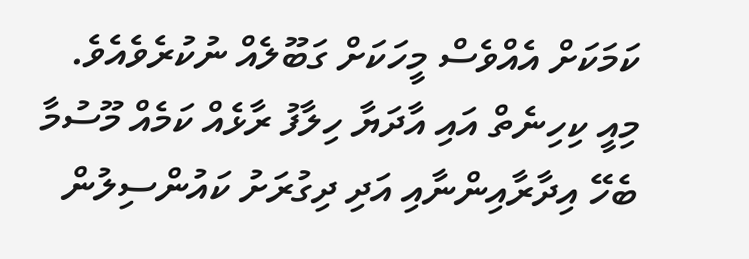ކަމަކަށް އެއްވެސް މީހަކަށް ގަބޫލެއް ނުކުރެވެއެވެ. މިއީ ކިހިނެތް އައި އާދަޔާ ހިލާފު ރާޅެއް ކަމެއް މޫސުމާ ބެހޭ އިދާރާއިންނާއި އަދި ދިގުރަށު ކައުންސިލުން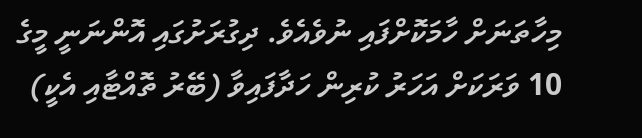މިހާތަނަށް ހާމަކޮށްފައި ނުވެއެވެ. ދިގުރަށުގައި އޮންނަނީ މީގެ 10 ވަރަކަށް އަހަރު ކުރިން ހަދާފައިވާ (ބޭރު ތޮއްޓާއި އެކީ)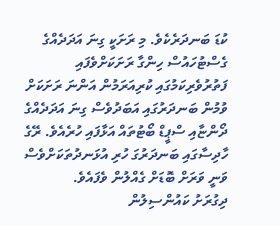ކުޑަ ބަނދަރެކެވެ. މި ރަށަކީ ގިނަ އަދަދެއްގެ ގެސްޓުހައުސް ހިންގާ ރަށަކަށްވެފައި ފަތުރުވެރިކަމުގައި ކުރިއަރަމުން އަންނަ ރަށަކަށް ވުމުން ބަނދަރުގައި އަބަދުވެސް ގިނަ އަދަދެއްގެ ދޯންޏާއި ސްޕީޑް ބޯޓުތައް އަޅާފައި ހުރެއެވެ. ރޭގެ ހާދިސާގައި ބަނދަރުގަ ހުރި އުޅަނދުތަކަށްވެސް ވަނީ ވަރަށް ބޮޑަށް ގެއްލުން ވެފައެވެ.
ދިގުރަށު ކައުންސިލުން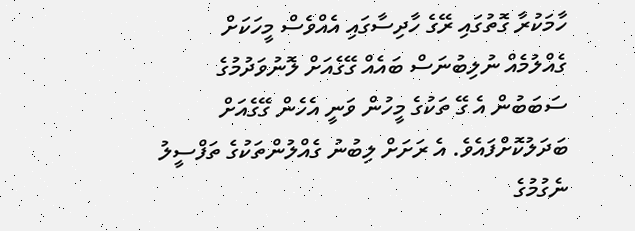ހާމަކުރާ ގޮތުގައި ރޭގެ ހާދިސާގައި އެއްވެސް މީހަކަށް ގެއްލުމެއް ނުލިބުނަސް ބައެއް ގޭގެއަށް ލޮނުވަދުމުގެ ސަބަބުން އެ ގޭ ތަކުގެ މީހުން ވަނީ އެހެން ގޭގެއަށް ބަދަލުކޮށްފައެވެ. އެ ރަށަށް ލިބުނު ގެއްލުންތަކުގެ ތަފްސީލު ނެގުމުގެ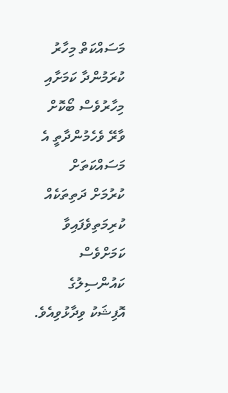މަސައްކަތް މިހާރު ކުރަމުންދާ ކަމަށާއި މިހާރުވެސް ބޯކޮށް ވާރޭ ވެހެމުންދާތީ އެ މަސައްކަތަށް ކުރުމަށް ދަތިތަކެއް ކުރިމަތިވެފައިވާ ކަމަށްވެސް ކައުންސިލުގެ އޮފިޝަކު ވިދާޅުވިއެވެ.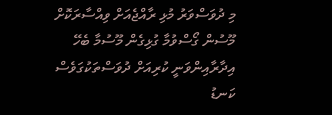މި ދުވަސްވަރު މުޅި ރާއްޖެއަށް ވިއްސާރަކޮށް މޫސުން ގޯސްވުމާ ގުޅިގެން މޫސުމާ ބެހޭ އިދާރާއިންވަނީ ކުރިއަށް ދުވަސްތަކުގަވެސް ކަނޑު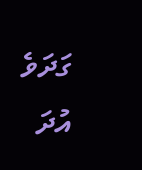ގަދަވެ އުދަ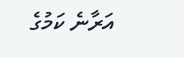އަރާނެ ކަމުގެ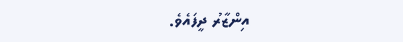އިންޒާރު ދީފައެވެ.